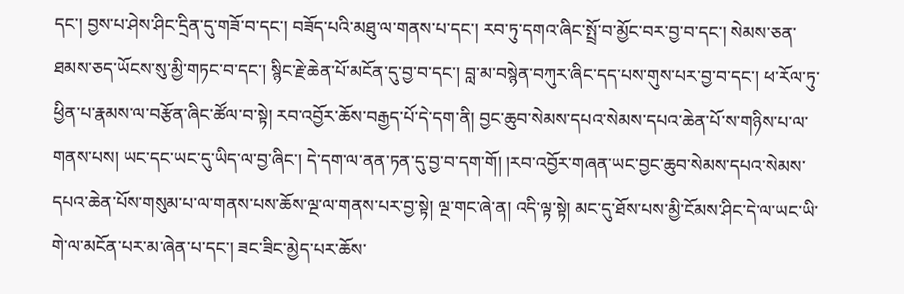དང་། བྱས་པ་ཤེས་ཤིང་དྲིན་དུ་གཟོ་བ་དང་། བཟོད་པའི་མཐུ་ལ་གནས་པ་དང་། རབ་ཏུ་དགའ་ཞིང་སྤྲོ་བ་མྱོང་བར་བྱ་བ་དང་། སེམས་ཅན་ཐམས་ཅད་ཡོངས་སུ་མྱི་གཏང་བ་དང་། སྙིང་རྗེ་ཆེན་པོ་མངོན་དུ་བྱ་བ་དང་། བླ་མ་བསྙེན་བཀུར་ཞིང་དད་པས་གུས་པར་བྱ་བ་དང་། ཕ་རོལ་ཏུ་ཕྱིན་པ་རྣམས་ལ་བརྩོན་ཞིང་ཚོལ་བ་སྟེ། རབ་འབྱོར་ཆོས་བརྒྱད་པོ་དེ་དག་ནི། བྱང་ཆུབ་སེམས་དཔའ་སེམས་དཔའ་ཆེན་པོ་ས་གཉིས་པ་ལ་གནས་པས། ཡང་དང་ཡང་དུ་ཡིད་ལ་བྱ་ཞིང་། དེ་དག་ལ་ནན་ཏན་དུ་བྱ་བ་དག་གོ། །རབ་འབྱོར་གཞན་ཡང་བྱང་ཆུབ་སེམས་དཔའ་སེམས་དཔའ་ཆེན་པོས་གསུམ་པ་ལ་གནས་པས་ཆོས་ལྔ་ལ་གནས་པར་བྱ་སྟེ། ལྔ་གང་ཞེ་ན། འདི་ལྟ་སྟེ། མང་དུ་ཐོས་པས་མྱི་ངོམས་ཤིང་དེ་ལ་ཡང་ཡི་གེ་ལ་མངོན་པར་མ་ཞེན་པ་དང་། ཟང་ཟིང་མྱེད་པར་ཆོས་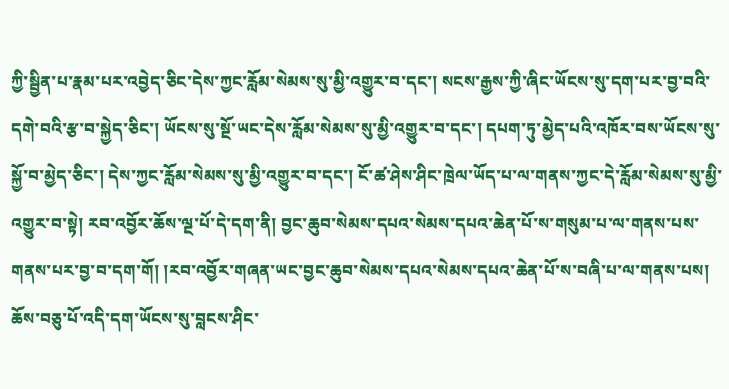ཀྱི་སྦྱིན་པ་རྣམ་པར་འབྱེད་ཅིང་དེས་ཀྱང་རློམ་སེམས་སུ་མྱི་འགྱུར་བ་དང་། སངས་རྒྱས་ཀྱི་ཞིང་ཡོངས་སུ་དག་པར་བྱ་བའི་དགེ་བའི་རྩ་བ་སྐྱེད་ཅིང་། ཡོངས་སུ་སྔོ་ཡང་དེས་རློམ་སེམས་སུ་མྱི་འགྱུར་བ་དང་། དཔག་ཏུ་མྱེད་པའི་འཁོར་བས་ཡོངས་སུ་སྐྱོ་བ་མྱེད་ཅིང་། དེས་ཀྱང་རློམ་སེམས་སུ་མྱི་འགྱུར་བ་དང་། ངོ་ཚ་ཤེས་ཤིང་ཁྲེལ་ཡོད་པ་ལ་གནས་ཀྱང་དེ་རློམ་སེམས་སུ་མྱི་འགྱུར་བ་སྟེ། རབ་འབྱོར་ཆོས་ལྔ་པོ་དེ་དག་ནི། བྱང་ཆུབ་སེམས་དཔའ་སེམས་དཔའ་ཆེན་པོ་ས་གསུམ་པ་ལ་གནས་པས་གནས་པར་བྱ་བ་དག་གོ། །རབ་འབྱོར་གཞན་ཡང་བྱང་ཆུབ་སེམས་དཔའ་སེམས་དཔའ་ཆེན་པོ་ས་བཞི་པ་ལ་གནས་པས། ཆོས་བཅུ་པོ་འདི་དག་ཡོངས་སུ་བླངས་ཤིང་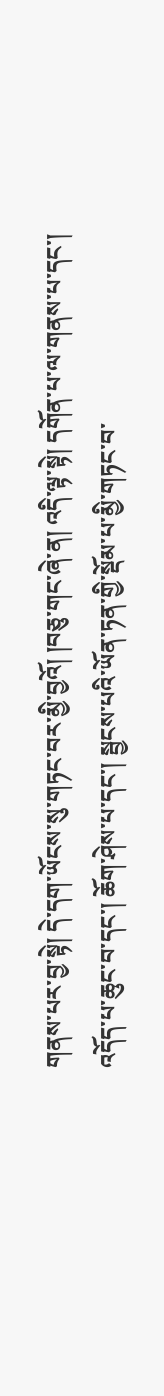གནས་པར་བྱ་སྟེ། དེ་དག་ཡོངས་སུ་གཏང་བར་མྱི་བྱའོ། །བཅུ་གང་ཞེ་ན། འདི་ལྟ་སྟེ། དགོན་པ་ལ་གནས་པ་དང་། འདོད་པ་ཆུང་བ་དང་། ཆོག་ཤེས་པ་དང་། སྦྱངས་པའི་ཡོན་ཏན་གྱི་སྡོམ་པ་མྱི་གཏང་བ་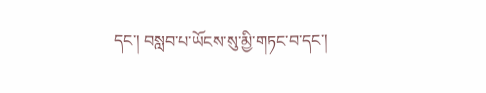དང་། བསླབ་པ་ཡོངས་སུ་མྱི་གཏང་བ་དང་།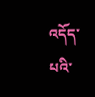འདོད་པའི་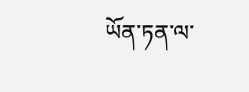ཡོན་ཏན་ལ་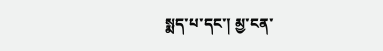སྨད་པ་དང་། མྱ་ངན་